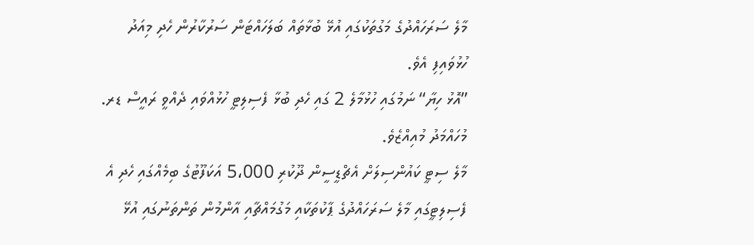މާލެ ސަރަހައްދުގެ މަގުތަކުގައި އުޅޭ ބުޅާތައް ބަލަހައްޓަން ސަރުކާރުން ހެދި މިއަދު ހުޅުވައިފި އެވެ.
”އޮޅު ހިޔާ“ ނަމުގައި ހުޅުމާލެ 2 ގައި ހެދި ބުޅާ ފެސިލިޓީ ހުޅުއްވައި ދެއްވީ ރައީސް ޑރ. މުހައްމަދު މުއިއްޒެވެ.
މާލެ ސިޓީ ކައުންސިލަށް އެޗްޑީސީން ދޫކުރި 5،000 އަކަފޫޓުގެ ބިމެއްގައި ހެދި އެ ފެސިލިޓީގައި މާލެ ސަރަހައްދުގެ ޕާކުތަކާއި މަގުމައްޗާއި އާންމުން ތަންތަނުގައި އުޅޭ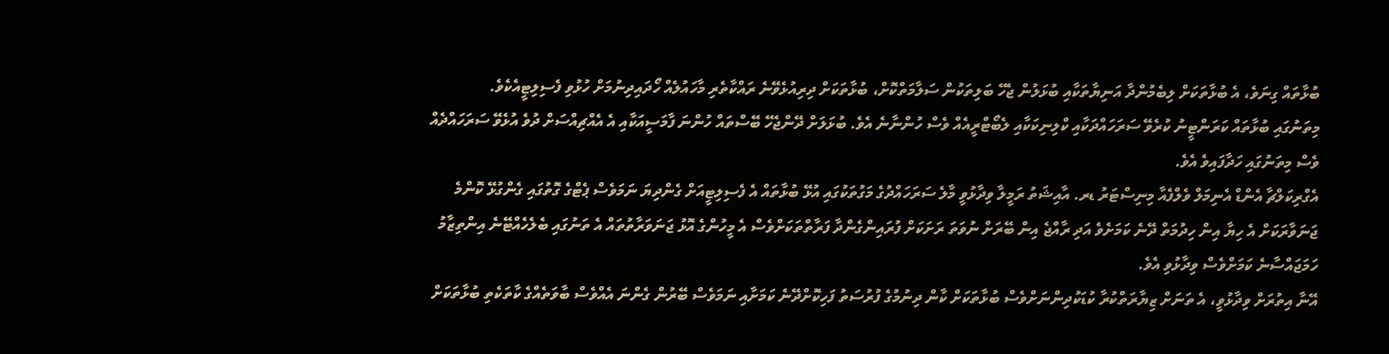ބުޅާތައް ގިނަވެ، އެ ބުޅާތަކަށް ލިބެމުންދާ އަނިޔާތަކާއި ބުޅަލުން ޖެހޭ ބަލިތަކުން ސަލާމަތްކޮށް، ބުޅާތަކަށް ދިރިއުޅެވޭނެ ރައްކާތެރި މާހައުލެއް ހޯދައިދިނުމަށް ހުޅުވި ފެސިލިޓީއެކެވެ.
މިތަނުގައި ބުޅާތައް ކަރަންޓީނު ކުރެވޭ ސަރަހައްދަކާއި ކްލިނިކަކާއި ލެބޯޓްރީއެއް ވެސް ހުންނާނެ އެވެ. ބުޅަލަށް ދޭންޖެހޭ ބޭސްތައް ހުންނަ ފާމަސީއަކާއި އެ އެއްޗިއްސަށް ދުވެ އުޅެވޭ ސަރަހައްދެއް ވެސް މިތަނުގައި ހަދާފައިވެ އެވެ.
އެގްރިކަލްޗާ އެންޑް އެނިމަލް ވެލްފެއާ މިނިސްޓަރު ޑރ. އާއިޝަތު ރަމީލާ ވިދާޅުވީ މާލެ ސަރަހައްދުގެ މަގުތަކުގައި އުޅޭ ބުޅާތައް އެ ފެސިލިޓީއަށް ގެންދިޔަ ނަމަވެސް ޕެޓްގެ ގޮތުގައި ގެންގުޅޭ ކޮންމެ ޖަނަވާރަކަށް އެ ހިޔާ އިން ހިދުމަތް ދޭނެ ކަމަށެވެ އަދި ރާއްޖެ އިން ބޭރަށް ނުވަތަ ރަށަކަށް ފުރައިންގެންދާ ފަރާތްތަކަށްވެސް އެ މީހުންގެ އޮޅު ޖަނަވަރާތުތައް އެ ތަނުގައި ބެލެހެއްޓޭނެ އިންތިޒާމު ހަމަޖައްސާނެ ކަމަށްވެސް ވިދާޅުވި އެވެ.
އޭނާ އިތުރަށް ވިދާޅުވީ، އެ ތަނަށް ޒިޔާރަތްކުރާ ކުޑަކުދިންނަށްވެސް ބުޅާތަކަށް ކާން ދިނުމުގެ ފުރުސަތު ފަހިކޮށްދޭނެ ކަމަށާއި ނަމަވެސް ބޭރުން ގެންނަ އެއްވެސް ބާވަތެއްގެ ކާތަކެތި ބުޅާތަކަށް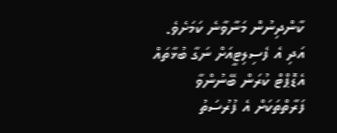ކާންދިނުން މަނާވާނެ ކަމަށެވެ. އަދި އެ ފެސިލިޓީއަށް ނަގާ ބުޅާތައް އެޑޮޕްޓް ކުރަން ބޭނުންވާ ފަރާތްތަކަށް އެ ފުރުސަތު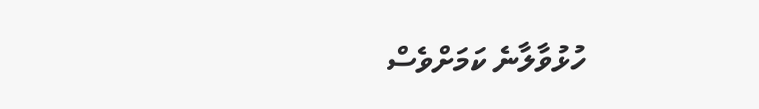ހުޅުވާލާނެ ކަމަށްވެސް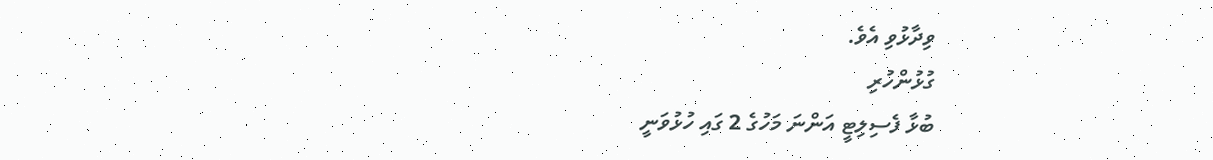ވިދާޅުވި އެވެ.
ގުޅުންހުރި
ބުޅާ ފެސިލިޓީ އަންނަ މަހުގެ 2 ގައި ހުޅުވަނީ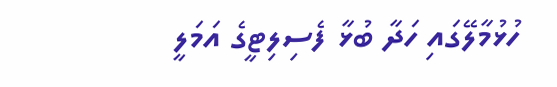ހުޅުމާލޭގައި ހަދާ ބުޅާ ފެސިލިޓީގެ އަމަލީ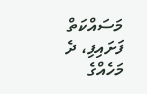މަސައްކަތް ފަށައިފި، ދެ މަހެއްގެ